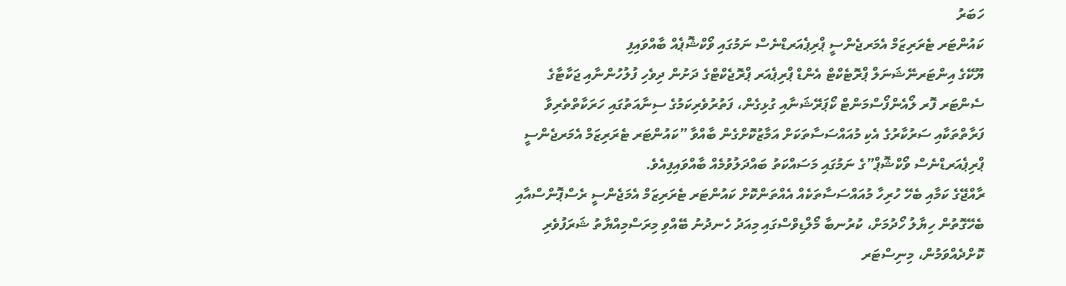ހަބަރު
ކައުންޓަރ ޓެރަރިޒަމް އެމަރޖެންސީ ޕްރިޕެއަރޑްނެސް ނަމުގައި ވޯކްޝޮޕެއް ބާއްވައިފި
ޔޫކޭގެ އިންޓަރނޭޝަނަލް ޕްރޮޓެކްޓް އެންޑް ޕްރިޕެއަރ ޕްރޮޖެކްޓްގެ ދަށުން ދިވެހި ފުލުހުންނާއި ޖަކާޓާގެ ސެންޓަރ ފޮރ ލޯއެންފޯސްމަންޓް ކޯޕަރޭޝަނާއި ގުޅިގެން، ފަތުރުވެރިކަމުގެ ސިނާއަތުގައި ހަރަކާތްތެރިވާ ފަރާތްތަކާއި ސަރުކާރުގެ އެކި މުއައްސަސާތަކަށް އަމާޒުކޮށްގެން ބާއްވާ ”ކައުންޓަރ ޓެރަރިޒަމް އެމަރޖެންސީ ޕްރިޕެއަރޑްނެސް ވޯކްޝޮޕް”ގެ ނަމުގައި މަސައްކަތު ބައްދަލުވުމެއް ބާއްވައިފިއެވެ.
ރާއްޖޭގެ ކަމާއި ބެހޭ ހުރިހާ މުއައްސަސާތަކެއް އެއްތަންކޮށް ކައުންޓަރ ޓެރަރިޒަމް އެމަޖެންސީ ރެސްޕޮންސްއާއި ބެހޭގޮތުން ހިޔާލު ހޯދުމަށް، ކުރުނބާ މޯލްޑިވްސްގައި މިއަދު ހެނދުނު ބޭއްވި މިރަސްމިއްޔާތު ޝަރަފުވެރި ކޮށްދެއްވަމުން، މިނިސްޓަރ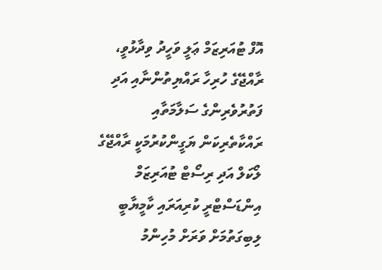އޮފް ޓުއަރިޒަމް ޢަލީ ވަހީދު ވިދާޅުވީ، ރާއްޖޭގެ ހުރިހާ ރައްޔިތުންނާއި އަދި ފަތުރުވެރިންގެ ސަލާމަތާއި ރައްކާތެރިކަން ޔަގީންކުރުމަކީ ރާއްޖޭގެ ލޯކަލް އަދި ރިސޯޓް ޓުއަރިޒަމް އިންޑަސްޓްރީ ކުރިއަރައި ކާމީޔާބީ ލިބިގަތުމަށް ވަރަށް މުހިންމު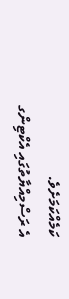ކަމެއްކަމަށެވެ.
އެ ރަސްމިއްޔާތުގައި އެކްޓިންގ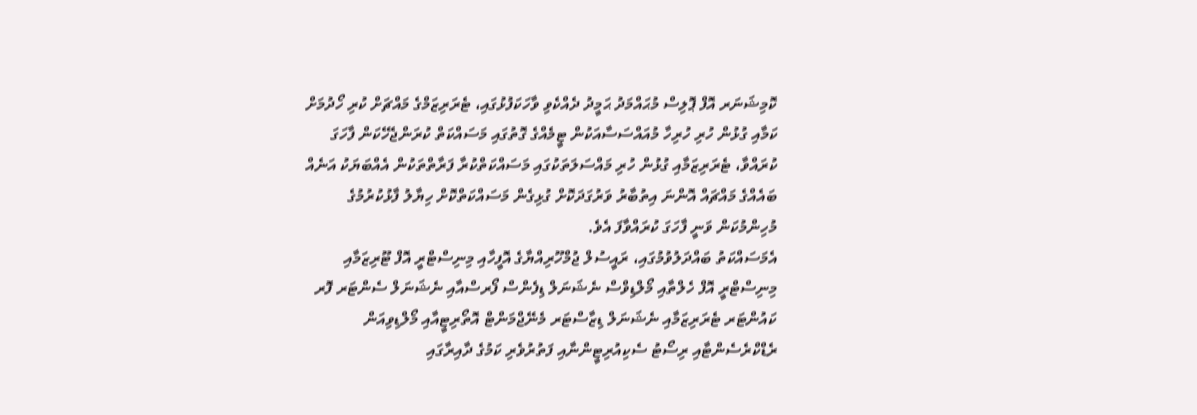ކޮމިޝަނަރ އޮފް ޕޮލިސް މުޙައްމަދު ޙަމީދު ދެއްކެވި ވާހަކަފުޅުގައި، ޓެރަރިޒަމްގެ މައްޗަށް ކުރި ހޯދުމަށް ކަމާއި ގުޅުން ހުރި ހުރިހާ މުއައްސަސާއަކުން ޓީމެއްގެ ގޮތުގައި މަސައްކަތް ކުރަންޖެހޭކަން ފާހަގަ ކުރައްވާ، ޓެރަރިޒަމާއި ގުޅުން ހުރި މައްސަލަތަކުގައި މަސައްކަތްކުރާ ފަރާތްތަކުން އެއްބަޔަކު އަނެއް ބައެއްގެ މައްޗައް އޮންނަ އިތުބާރު ވަރުގަދަކޮށް ގުޅިގެން މަސައްކަތްކޮށް ހިޔާލު ފާޅުކުރުމުގެ މުހިންމުކަން ވަނީ ފާހަގަ ކުރައްވާފަ އެވެ.
އެމަސައްކަތު ބައްދަލުވުމުގައި، ރައީސުލް ޖުމްހޫރިއްޔާގެ އޮފީހާއި މިނިސްޓްރީ އޮފް ޓޫރިޒަމާއި މިނިސްޓްރީ އޮފް ހެލްތާއި މޯލްޑިވްސް ނެޝަނަލް ޑިފެންސް ފޯރސްއާއި ނެޝަނަލް ސެންޓަރ ފޮރ ކައުންޓަރ ޓެރަރިޒަމާއި ނެޝަނަލް ޑިޒާސްޓަރ މެނޭޖްމަންޓް އޮތޯރިޓީއާއި މޯލްޑިވިއަން ރެޑްކްރެސެންޓާއި ރިސޯޓު ސެކިއުރިޓީންނާއި ފަތުރުވެރި ކަމުގެ ދާއިރާގައި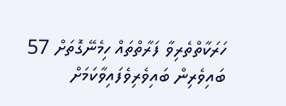ހަރަކާތްތެރިވާ ފަރާތްތައް ހިމެނޭގޮތަށް 57 ބައިވެރިން ބައިވެރިވެފައިވާކަމަށް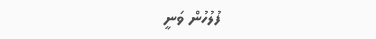ފުލުހުން ވަނީ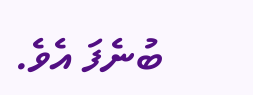ބުނެފަ އެވެ.